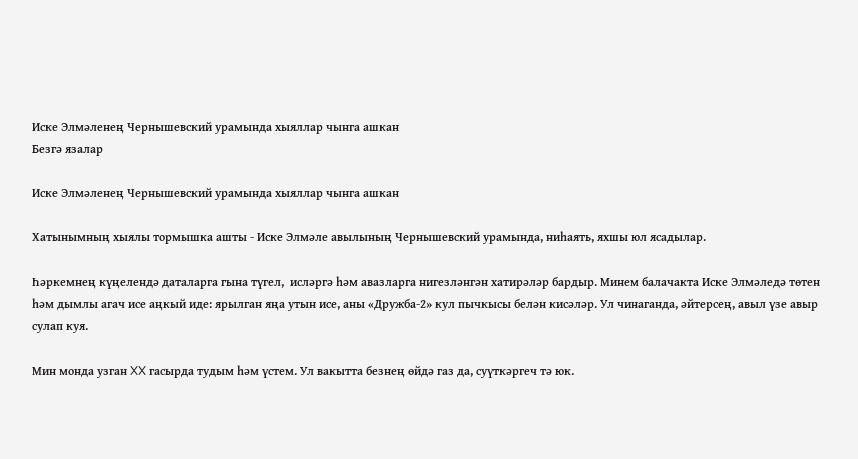Иске Элмәленең Чернышевский урамында хыяллар чынга ашкан
Безгә язалар

Иске Элмәленең Чернышевский урамында хыяллар чынга ашкан

Хатынымның хыялы тормышка ашты - Иске Элмәле авылының Чернышевский урамында, ниһаять, яхшы юл ясадылар.

Һәркемнең күңелендә даталарга гына түгел,  исләргә һәм авазларга нигезләнгән хатирәләр бардыр. Минем балачакта Иске Элмәледә төтен һәм дымлы агач исе аңкый иде: ярылган яңа утын исе, аны «Дружба-2» кул пычкысы белән кисәләр. Ул чинаганда, әйтерсең, авыл үзе авыр сулап куя.

Мин монда узган XX гасырда тудым һәм үстем. Ул вакытта безнең өйдә газ да, суүткәргеч тә юк.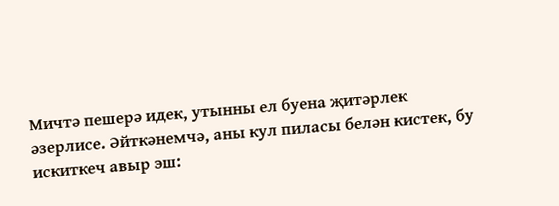Мичтә пешерә идек, утынны ел буена җитәрлек  әзерлисе. Әйткәнемчә, аны кул пиласы белән кистек, бу искиткеч авыр эш: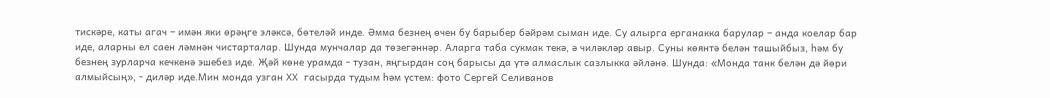тискәре, каты агач – имән яки өрәңге эләксә, бөтеләй инде. Әмма безнең өчен бу барыбер бәйрәм сыман иде. Су алырга ерганакка барулар – анда коелар бар иде, аларны ел саен ләмнән чистарталар. Шунда мунчалар да төзегәннәр. Аларга таба сукмак текә, ә чиләкләр авыр. Суны көянтә белән ташыйбыз, һәм бу безнең зурларча кечкенә эшебез иде. Җәй көне урамда - тузан, яңгырдан соң барысы да үтә алмаслык сазлыкка әйләнә. Шунда: «Монда танк белән дә йөри алмыйсың», - диләр иде.Мин монда узган XX гасырда тудым һәм үстем: фото Сергей Селиванов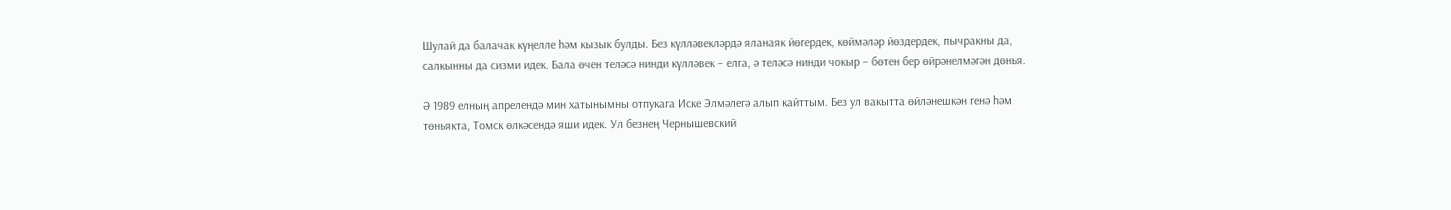Шулай да балачак күңелле һәм кызык булды. Без күлләвекләрдә яланаяк йөгердек, көймәләр йөздердек, пычракны да, салкынны да сизми идек. Бала өчен теләсә нинди күлләвек – елга, ә теләсә нинди чокыр – бөтен бер өйрәнелмәгән дөнья.

Ә 1989 елның апрелендә мин хатынымны отпукага Иске Элмәлегә алып кайттым. Без ул вакытта өйләнешкән генә һәм төньякта, Томск өлкәсендә яши идек. Ул безнең Чернышевский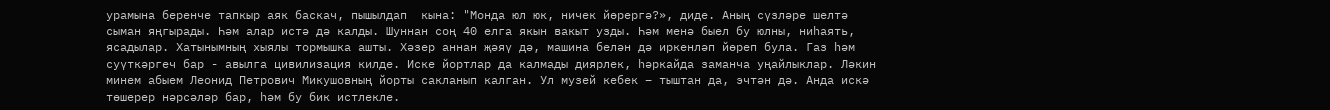урамына беренче тапкыр аяк баскач, пышылдап  кына: "Монда юл юк, ничек йөрергә?», диде. Аның сүзләре шелтә сыман яңгырады. Һәм алар истә дә калды. Шуннан соң 40 елга якын вакыт узды. Һәм менә быел бу юлны, ниһаять, ясадылар. Хатынымның хыялы тормышка ашты. Хәзер аннан җәяү дә, машина белән дә иркенләп йөреп була. Газ һәм суүткәргеч бар - авылга цивилизация килде. Иске йортлар да калмады диярлек, һәркайда заманча уңайлыклар. Ләкин минем абыем Леонид Петрович Микушовның йорты сакланып калган. Ул музей кебек – тыштан да, эчтән дә. Анда искә төшерер нәрсәләр бар, һәм бу бик истлекле.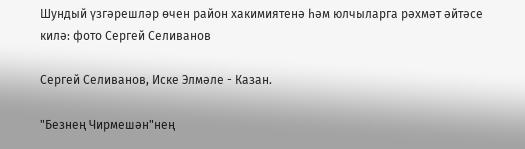Шундый үзгәрешләр өчен район хакимиятенә һәм юлчыларга рәхмәт әйтәсе килә: фото Сергей Селиванов

Сергей Селиванов, Иске Элмәле - Казан.

"Безнең Чирмешән"нең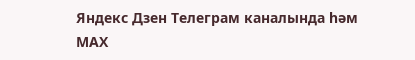Яндекс Дзен Телеграм каналында һәм МАХ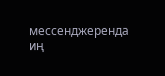мессенджеренда иң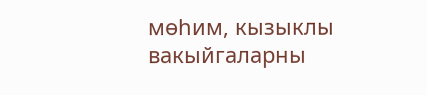мөһим, кызыклы вакыйгаларны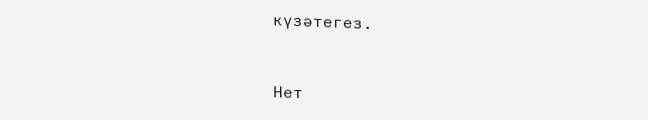күзәтегез.


Нет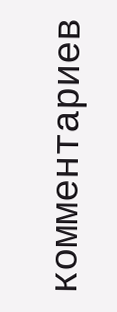комментариев